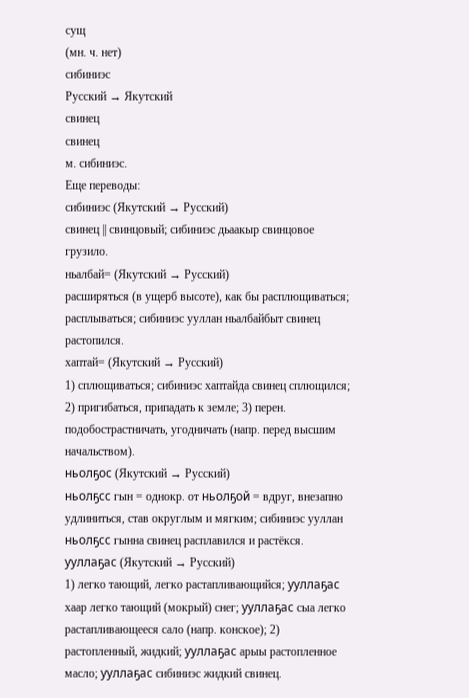сущ
(мн. ч. нет)
сибиниэс
Русский → Якутский
свинец
свинец
м. сибиниэс.
Еще переводы:
сибиниэс (Якутский → Русский)
свинец || свинцовый; сибиниэс дьаакыр свинцовое грузило.
ньалбай= (Якутский → Русский)
расширяться (в ущерб высоте), как бы расплющиваться; расплываться; сибиниэс ууллан ньалбайбыт свинец растопился.
хаптай= (Якутский → Русский)
1) сплющиваться; сибиниэс хаптайда свинец сплющился; 2) пригибаться, припадать к земле; 3) перен. подобострастничать, угодничать (напр. перед высшим начальством).
ньолҕос (Якутский → Русский)
ньолҕсс гын = однокр. от ньолҕой = вдруг, внезапно удлиниться, став округлым и мягким; сибиниэс ууллан ньолҕсс гынна свинец расплавился и растёкся.
ууллаҕас (Якутский → Русский)
1) легко тающий, легко растапливающийся; ууллаҕас хаар легко тающий (мокрый) снег; ууллаҕас сыа легко растапливающееся сало (напр. конское); 2) растопленный, жидкий; ууллаҕас арыы растопленное масло; ууллаҕас сибиниэс жидкий свинец.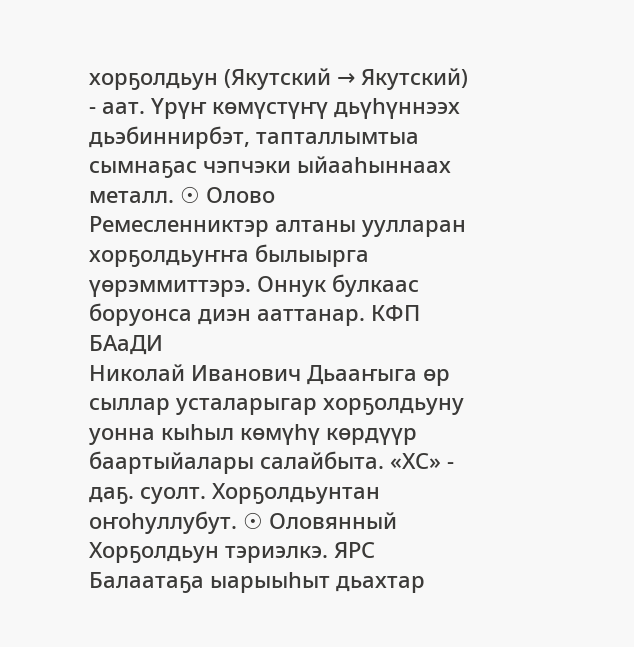хорҕолдьун (Якутский → Якутский)
- аат. Үрүҥ көмүстүҥү дьүһүннээх дьэбиннирбэт, тапталлымтыа сымнаҕас чэпчэки ыйааһыннаах металл. ☉ Олово
Ремесленниктэр алтаны уулларан хорҕолдьуҥҥа былыырга үөрэммиттэрэ. Оннук булкаас боруонса диэн ааттанар. КФП БАаДИ
Николай Иванович Дьааҥыга өр сыллар усталарыгар хорҕолдьуну уонна кыһыл көмүһү көрдүүр баартыйалары салайбыта. «ХС» - даҕ. суолт. Хорҕолдьунтан оҥоһуллубут. ☉ Оловянный
Хорҕолдьун тэриэлкэ. ЯРС
Балаатаҕа ыарыыһыт дьахтар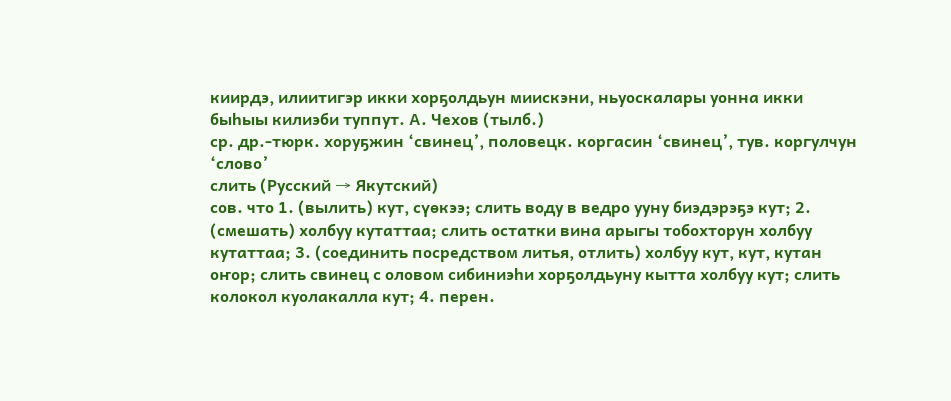киирдэ, илиитигэр икки хорҕолдьун миискэни, ньуоскалары уонна икки быһыы килиэби туппут. А. Чехов (тылб.)
ср. др.-тюрк. хоруҕжин ‘свинец’, половецк. коргасин ‘свинец’, тув. коргулчун ‘слово’
слить (Русский → Якутский)
сов. что 1. (вылить) кут, сүөкээ; слить воду в ведро ууну биэдэрэҕэ кут; 2. (смешать) холбуу кутаттаа; слить остатки вина арыгы тобохторун холбуу кутаттаа; 3. (соединить посредством литья, отлить) холбуу кут, кут, кутан оҥор; слить свинец с оловом сибиниэһи хорҕолдьуну кытта холбуу кут; слить колокол куолакалла кут; 4. перен.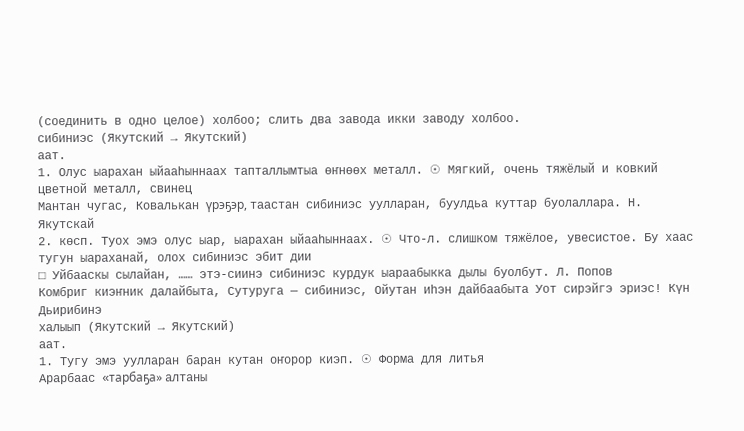(соединить в одно целое) холбоо; слить два завода икки заводу холбоо.
сибиниэс (Якутский → Якутский)
аат.
1. Олус ыарахан ыйааһыннаах тапталлымтыа өҥнөөх металл. ☉ Мягкий, очень тяжёлый и ковкий цветной металл, свинец
Мантан чугас, Ковалькан үрэҕэр, таастан сибиниэс уулларан, буулдьа куттар буолаллара. Н. Якутскай
2. көсп. Туох эмэ олус ыар, ыарахан ыйааһыннаах. ☉ Что-л. слишком тяжёлое, увесистое. Бу хаас тугун ыараханай, олох сибиниэс эбит дии
□ Уйбааскы сылайан, …… этэ-сиинэ сибиниэс курдук ыараабыкка дылы буолбут. Л. Попов
Комбриг киэҥник далайбыта, Сутуруга — сибиниэс, Ойутан иһэн дайбаабыта Уот сирэйгэ эриэс! Күн Дьирибинэ
халыып (Якутский → Якутский)
аат.
1. Тугу эмэ уулларан баран кутан оҥорор киэп. ☉ Форма для литья
Арарбаас «тарбаҕа» алтаны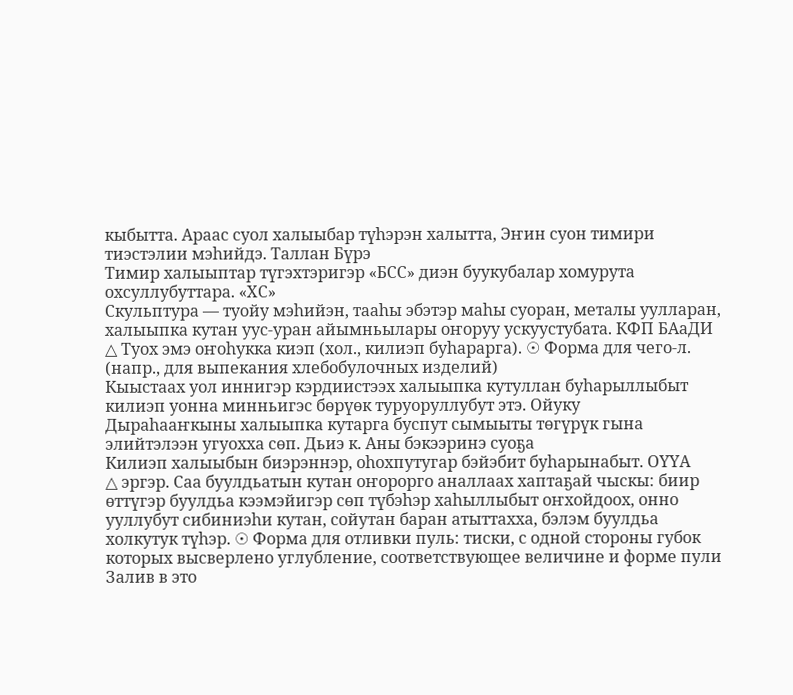кыбытта. Араас суол халыыбар түһэрэн халытта, Эҥин суон тимири тиэстэлии мэһийдэ. Таллан Бүрэ
Тимир халыыптар түгэхтэригэр «БСС» диэн буукубалар хомурута охсуллубуттара. «ХС»
Скульптура — туойу мэһийэн, тааһы эбэтэр маһы суоран, металы уулларан, халыыпка кутан уус-уран айымньылары оҥоруу ускуустубата. КФП БАаДИ
△ Туох эмэ оҥоһукка киэп (хол., килиэп буһарарга). ☉ Форма для чего-л. (напр., для выпекания хлебобулочных изделий)
Кыыстаах уол иннигэр кэрдиистээх халыыпка кутуллан буһарыллыбыт килиэп уонна минньигэс бөрүөк туруоруллубут этэ. Ойуку
Дыраһааҥкыны халыыпка кутарга буспут сымыыты төгүрүк гына элийтэлээн угуохха сөп. Дьиэ к. Аны бэкээринэ суоҕа
Килиэп халыыбын биэрэннэр, оһохпутугар бэйэбит буһарынабыт. ОҮҮА
△ эргэр. Саа буулдьатын кутан оҥорорго аналлаах хаптаҕай чыскы: биир өттүгэр буулдьа кээмэйигэр сөп түбэһэр хаһыллыбыт оҥхойдоох, онно ууллубут сибиниэһи кутан, сойутан баран атыттахха, бэлэм буулдьа холкутук түһэр. ☉ Форма для отливки пуль: тиски, с одной стороны губок которых высверлено углубление, соответствующее величине и форме пули
Залив в это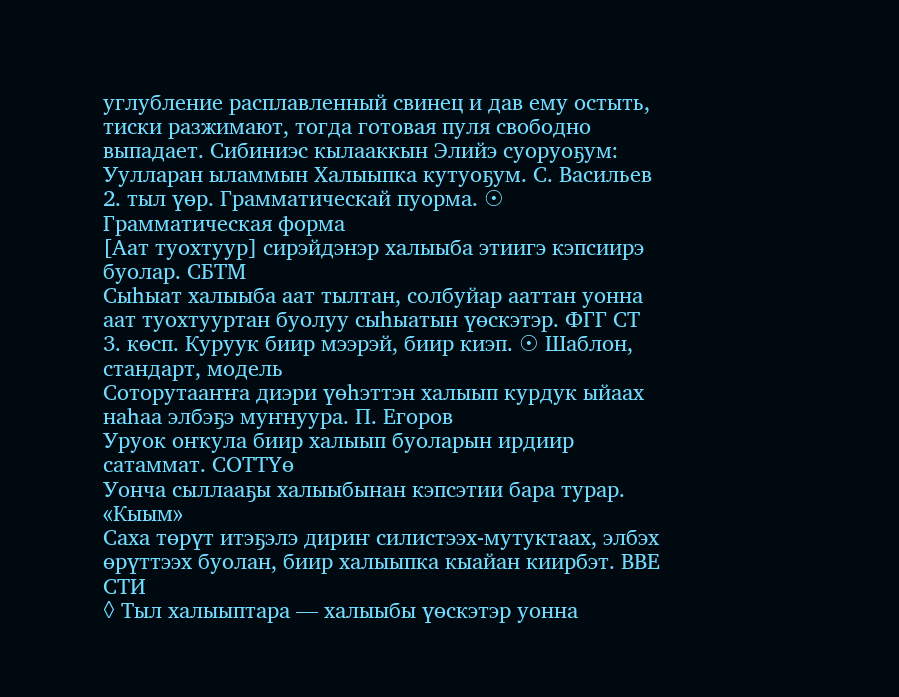углубление расплавленный свинец и дав ему остыть, тиски разжимают, тогда готовая пуля свободно выпадает. Сибиниэс кылааккын Элийэ суоруоҕум: Уулларан ыламмын Халыыпка кутуоҕум. С. Васильев
2. тыл үөр. Грамматическай пуорма. ☉ Грамматическая форма
[Аат туохтуур] сирэйдэнэр халыыба этиигэ кэпсиирэ буолар. СБТМ
Сыһыат халыыба аат тылтан, солбуйар ааттан уонна аат туохтууртан буолуу сыһыатын үөскэтэр. ФГГ СТ
3. көсп. Куруук биир мээрэй, биир киэп. ☉ Шаблон, стандарт, модель
Соторутааҥҥа диэри үөһэттэн халыып курдук ыйаах наһаа элбэҕэ муҥнуура. П. Егоров
Уруок оҥкула биир халыып буоларын ирдиир сатаммат. СОТТҮө
Уонча сыллааҕы халыыбынан кэпсэтии бара турар. «Кыым»
Саха төрүт итэҕэлэ дириҥ силистээх-мутуктаах, элбэх өрүттээх буолан, биир халыыпка кыайан киирбэт. ВВЕ СТИ
◊ Тыл халыыптара — халыыбы үөскэтэр уонна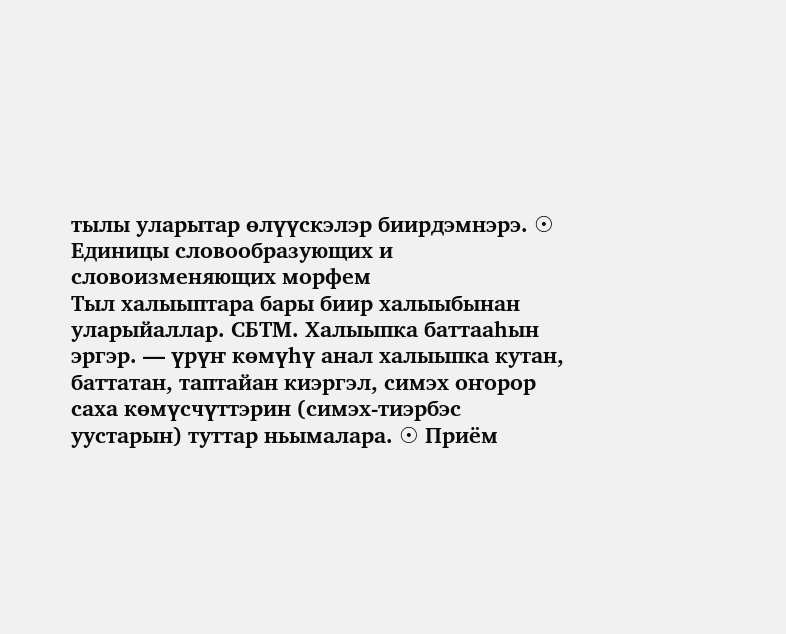тылы уларытар өлүүскэлэр биирдэмнэрэ. ☉ Единицы словообразующих и словоизменяющих морфем
Тыл халыыптара бары биир халыыбынан уларыйаллар. СБТМ. Халыыпка баттааһын эргэр. — үрүҥ көмүһү анал халыыпка кутан, баттатан, таптайан киэргэл, симэх оҥорор саха көмүсчүттэрин (симэх-тиэрбэс уустарын) туттар ньымалара. ☉ Приём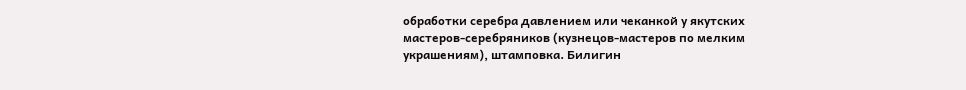обработки серебра давлением или чеканкой у якутских мастеров-серебряников (кузнецов-мастеров по мелким украшениям), штамповка. Билигин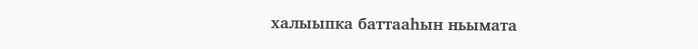халыыпка баттааһын ньымата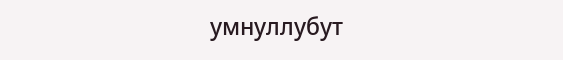умнуллубут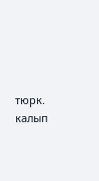тюрк. калып